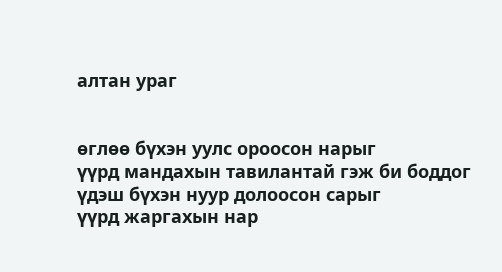алтан ураг


өглөө бүхэн уулс ороосон нарыг
үүрд мандахын тавилантай гэж би боддог
үдэш бүхэн нуур долоосон сарыг
үүрд жаргахын нар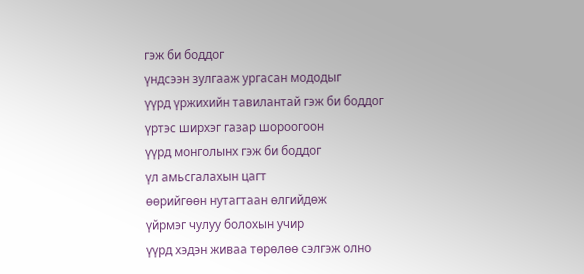гэж би боддог
үндсээн зулгааж ургасан мододыг
үүрд үржихийн тавилантай гэж би боддог
үртэс ширхэг газар шороогоон
үүрд монголынх гэж би боддог
үл амьсгалахын цагт
өөрийгөөн нутагтаан өлгийдөж
үйрмэг чулуу болохын учир
үүрд хэдэн живаа төрөлөө сэлгэж олно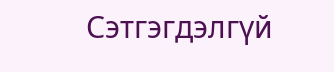Сэтгэгдэлгүй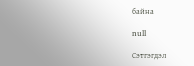байна

null

Сэтгэгдэл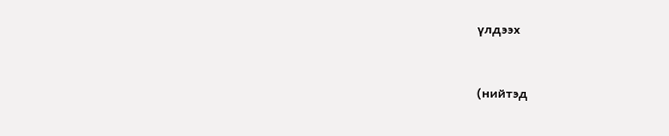үлдээх



(нийтэд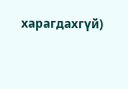харагдахгүй)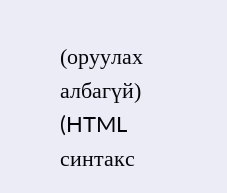(оруулах албагүй)
(HTML синтакс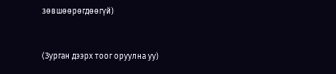зөвшөөрөгдөөгүй)


(Зурган дээрх тоог оруулна уу)